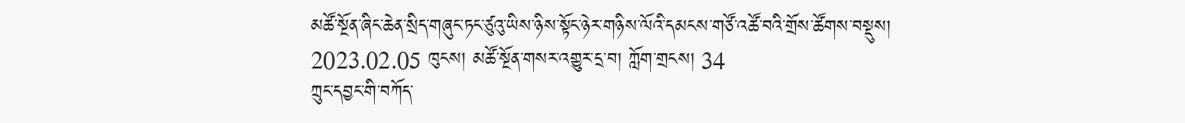མཚོ་སྔོན་ཞིང་ཆེན་སྲིད་གཞུང་ཏང་ཙུའུ་ཡིས་ཉིས་སྟོང་ཉེར་གཉིས་ལོའི་དམངས་གཙོ་འཚོ་བའི་གྲོས་ཚོགས་བསྡུས།
2023.02.05 ཁུངས། མཚོ་སྔོན་གསར་འགྱུར་དྲ་བ། ཀློག་གྲངས། 34
ཀྲུང་དབྱང་གི་བཀོད་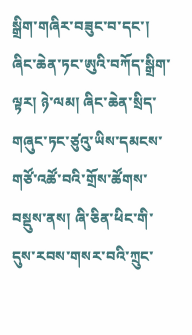སྒྲིག་གཞིར་བཟུང་བ་དང་། ཞིང་ཆེན་ཏང་ཨུའི་བཀོད་སྒྲིག་ལྟར། ཉེ་ལམ། ཞིང་ཆེན་སྲིད་གཞུང་ཏང་ཙུའུ་ཡིས་དམངས་གཙོ་འཚོ་བའི་གྲོས་ཚོགས་བསྡུས་ནས། ཞི་ཅིན་ཕིང་གི་དུས་རབས་གསར་བའི་ཀྲུང་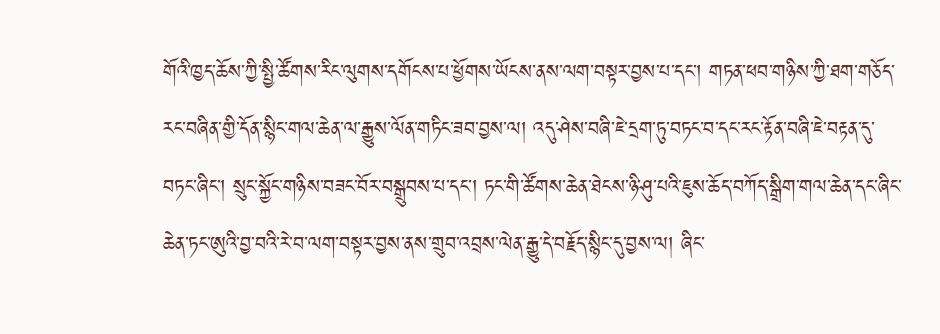གོའི་ཁྱད་ཆོས་ཀྱི་སྤྱི་ཚོགས་རིང་ལུགས་དགོངས་པ་ཕྱོགས་ཡོངས་ནས་ལག་བསྟར་བྱས་པ་དང་། གཏན་ཕབ་གཉིས་ཀྱི་ཐག་གཅོད་རང་བཞིན་གྱི་དོན་སྙིང་གལ་ཆེན་ལ་རྒྱུས་ལོན་གཏིང་ཟབ་བྱས་ལ། འདུ་ཤེས་བཞི་ཇེ་དྲག་ཏུ་བཏང་བ་དང་རང་རྟོན་བཞི་ཇེ་བརྟན་དུ་བཏང་ཞིང་། སྲུང་སྐྱོང་གཉིས་བཟང་བོར་བསྒྲུབས་པ་དང་། ཏང་གི་ཚོགས་ཆེན་ཐེངས་ཉི་ཤུ་པའི་ཇུས་ཆོད་བཀོད་སྒྲིག་གལ་ཆེན་དང་ཞིང་ཆེན་ཏང་ཨུའི་བྱ་བའི་རེ་བ་ལག་བསྟར་བྱས་ནས་གྲུབ་འབྲས་ལེན་རྒྱུ་དེ་བརྗོད་སྙིང་དུ་བྱས་ལ། ཞིང་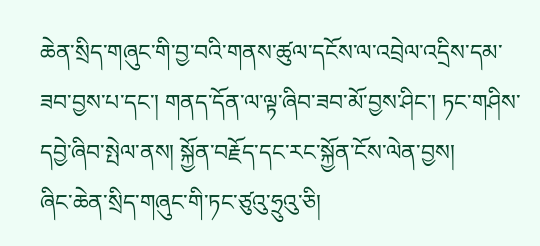ཆེན་སྲིད་གཞུང་གི་བྱ་བའི་གནས་ཚུལ་དངོས་ལ་འབྲེལ་འདྲིས་དམ་ཟབ་བྱས་པ་དང་། གནད་དོན་ལ་ལྟ་ཞིབ་ཟབ་མོ་བྱས་ཤིང་། ཏང་གཤིས་དབྱེ་ཞིབ་སྤེལ་ནས། སྐྱོན་བརྗོད་དང་རང་སྐྱོན་ངོས་ལེན་བྱས།
ཞིང་ཆེན་སྲིད་གཞུང་གི་ཏང་ཙུའུ་ཧྲུའུ་ཅི།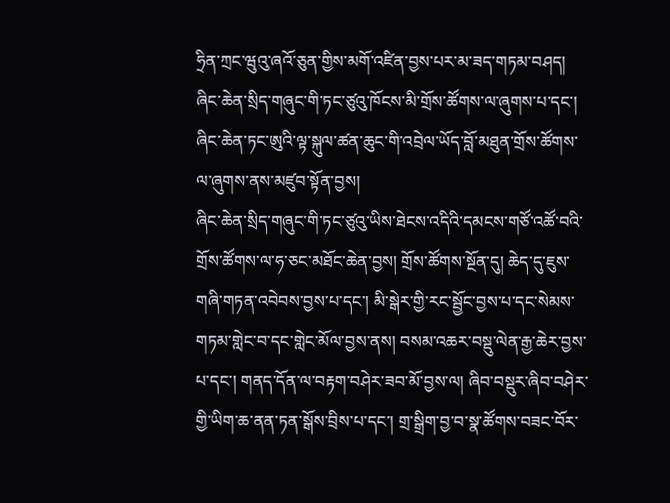ཧྲིན་ཀྲང་ཝུའུ་ཞའོ་ཅུན་གྱིས་མགོ་འཛིན་བྱས་པར་མ་ཟད་གཏམ་བཤད། ཞིང་ཆེན་སྲིད་གཞུང་གི་ཏང་ཙུའུ་ཁོངས་མི་གྲོས་ཚོགས་ལ་ཞུགས་པ་དང་། ཞིང་ཆེན་ཏང་ཨུའི་ལྟ་སྐུལ་ཚན་ཆུང་གི་འབྲེལ་ཡོད་བློ་མཐུན་གྲོས་ཚོགས་ལ་ཞུགས་ནས་མཛུབ་སྟོན་བྱས།
ཞིང་ཆེན་སྲིད་གཞུང་གི་ཏང་ཙུའུ་ཡིས་ཐེངས་འདིའི་དམངས་གཙོ་འཚོ་བའི་གྲོས་ཚོགས་ལ་ཧ་ཅང་མཐོང་ཆེན་བྱས། གྲོས་ཚོགས་སྔོན་དུ། ཆེད་དུ་ཇུས་གཞི་གཏན་འབེབས་བྱས་པ་དང་། མི་སྒེར་གྱི་རང་སྦྱོང་བྱས་པ་དང་སེམས་གཏམ་གླེང་བ་དང་གླེང་མོལ་བྱས་ནས། བསམ་འཆར་བསྡུ་ལེན་རྒྱ་ཆེར་བྱས་པ་དང་། གནད་དོན་ལ་བརྟག་བཤེར་ཟབ་མོ་བྱས་ལ། ཞིབ་བསྡུར་ཞིབ་བཤེར་གྱི་ཡིག་ཆ་ནན་ཏན་སྒོས་བྲིས་པ་དང་། གྲ་སྒྲིག་བྱ་བ་སྣ་ཚོགས་བཟང་བོར་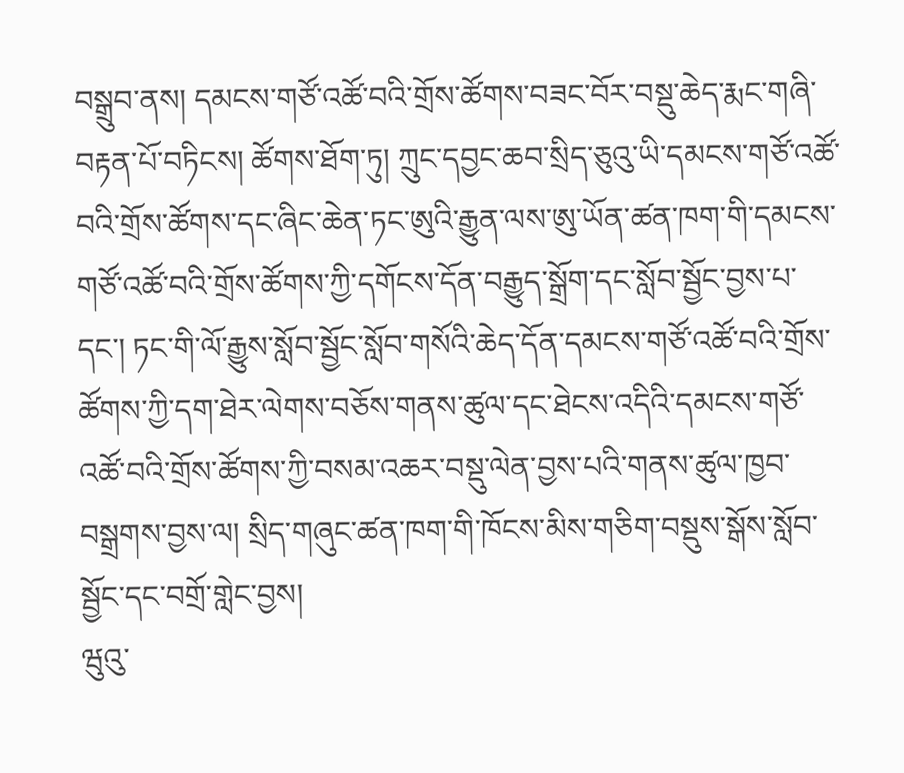བསྒྲུབ་ནས། དམངས་གཙོ་འཚོ་བའི་གྲོས་ཚོགས་བཟང་བོར་བསྡུ་ཆེད་རྨང་གཞི་བརྟན་པོ་བཏིངས། ཚོགས་ཐོག་ཏུ། ཀྲུང་དབྱང་ཆབ་སྲིད་ཅུའུ་ཡི་དམངས་གཙོ་འཚོ་བའི་གྲོས་ཚོགས་དང་ཞིང་ཆེན་ཏང་ཨུའི་རྒྱུན་ལས་ཨུ་ཡོན་ཚན་ཁག་གི་དམངས་གཙོ་འཚོ་བའི་གྲོས་ཚོགས་ཀྱི་དགོངས་དོན་བརྒྱུད་སྒྲོག་དང་སློབ་སྦྱོང་བྱས་པ་དང་། ཏང་གི་ལོ་རྒྱུས་སློབ་སྦྱོང་སློབ་གསོའི་ཆེད་དོན་དམངས་གཙོ་འཚོ་བའི་གྲོས་ཚོགས་ཀྱི་དག་ཐེར་ལེགས་བཅོས་གནས་ཚུལ་དང་ཐེངས་འདིའི་དམངས་གཙོ་འཚོ་བའི་གྲོས་ཚོགས་ཀྱི་བསམ་འཆར་བསྡུ་ལེན་བྱས་པའི་གནས་ཚུལ་ཁྱབ་བསྒྲགས་བྱས་ལ། སྲིད་གཞུང་ཚན་ཁག་གི་ཁོངས་མིས་གཅིག་བསྡུས་སྒོས་སློབ་སྦྱོང་དང་བགྲོ་གླེང་བྱས།
ཝུའུ་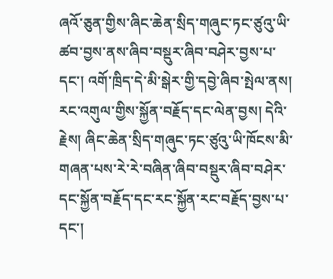ཞའོ་ཅུན་གྱིས་ཞིང་ཆེན་སྲིད་གཞུང་ཏང་ཙུའུ་ཡི་ཚབ་བྱས་ནས་ཞིབ་བསྡུར་ཞིབ་བཤེར་བྱས་པ་དང་། འགོ་ཁྲིད་དེ་མི་སྒེར་གྱི་དབྱེ་ཞིབ་སྤེལ་ནས། རང་འགུལ་གྱིས་སྐྱོན་བརྗོད་དང་ལེན་བྱས། དེའི་རྗེས། ཞིང་ཆེན་སྲིད་གཞུང་ཏང་ཙུའུ་ཡི་ཁོངས་མི་གཞན་པས་རེ་རེ་བཞིན་ཞིབ་བསྡུར་ཞིབ་བཤེར་དང་སྐྱོན་བརྗོད་དང་རང་སྐྱོན་རང་བརྗོད་བྱས་པ་དང་།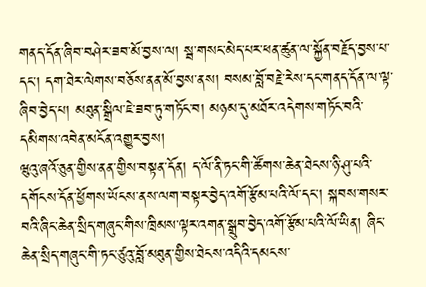གནད་དོན་ཞིབ་བཤེར་ཟབ་མོ་བྱས་ལ། སྦ་གསང་མེད་པར་ཕན་ཚུན་ལ་སྐྱོན་བརྗོད་བྱས་པ་དང་། དག་ཐེར་ལེགས་བཅོས་ནན་མོ་བྱས་ནས། བསམ་བློ་བརྗེ་རེས་དང་གནད་དོན་ལ་ལྟ་ཞིབ་བྱེད་པ། མཐུན་སྒྲིལ་ཇེ་ཟབ་ཏུ་གཏོང་བ། མཉམ་དུ་མཐོར་འདེགས་གཏོང་བའི་དམིགས་འབེན་མངོན་འགྱུར་བྱས།
ཝུའུ་ཞའོ་ཅུན་གྱིས་ནན་གྱིས་བསྟན་དོན། ད་ལོ་ནི་ཏང་གི་ཚོགས་ཆེན་ཐེངས་ཉི་ཤུ་པའི་དགོངས་དོན་ཕྱོགས་ཡོངས་ནས་ལག་བསྟར་བྱེད་འགོ་རྩོམ་པའི་ལོ་དང་། སྐབས་གསར་བའི་ཞིང་ཆེན་སྲིད་གཞུང་གིས་ཁྲིམས་ལྟར་འགན་སྒྲུབ་བྱེད་འགོ་རྩོམ་པའི་ལོ་ཡིན། ཞིང་ཆེན་སྲིད་གཞུང་གི་ཏང་ཙུའུ་བློ་མཐུན་གྱིས་ཐེངས་འདིའི་དམངས་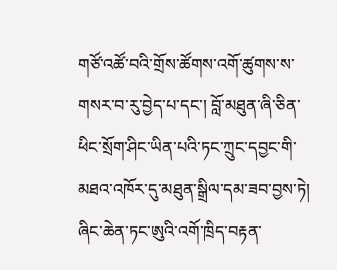གཙོ་འཚོ་བའི་གྲོས་ཚོགས་འགོ་ཚུགས་ས་གསར་བ་རུ་བྱེད་པ་དང་། བློ་མཐུན་ཞི་ཅིན་ཕིང་སྲོག་ཤིང་ཡིན་པའི་ཏང་ཀྲུང་དབྱང་གི་མཐའ་འཁོར་དུ་མཐུན་སྒྲིལ་དམ་ཟབ་བྱས་ཏེ། ཞིང་ཆེན་ཏང་ཨུའི་འགོ་ཁྲིད་བརྟན་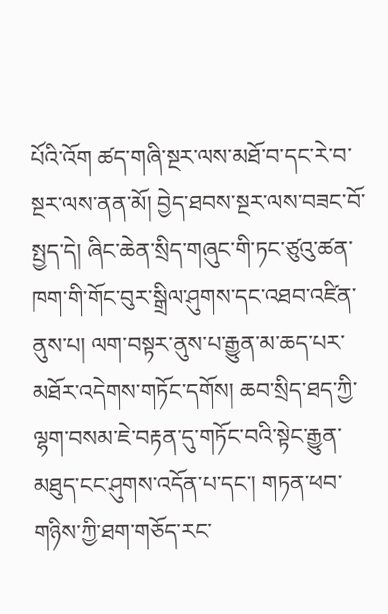པོའི་འོག ཚད་གཞི་སྔར་ལས་མཐོ་བ་དང་རེ་བ་སྔར་ལས་ནན་མོ། བྱེད་ཐབས་སྔར་ལས་བཟང་བོ་སྤྱད་དེ། ཞིང་ཆེན་སྲིད་གཞུང་གི་ཏང་ཙུའུ་ཚན་ཁག་གི་གོང་བུར་སྒྲིལ་ཤུགས་དང་འཐབ་འཛིན་ནུས་པ། ལག་བསྟར་ནུས་པ་རྒྱུན་མ་ཆད་པར་མཐོར་འདེགས་གཏོང་དགོས། ཆབ་སྲིད་ཐད་ཀྱི་ལྷག་བསམ་ཇེ་བརྟན་དུ་གཏོང་བའི་སྟེང་རྒྱུན་མཐུད་ངང་ཤུགས་འདོན་པ་དང་། གཏན་ཕབ་གཉིས་ཀྱི་ཐག་གཅོད་རང་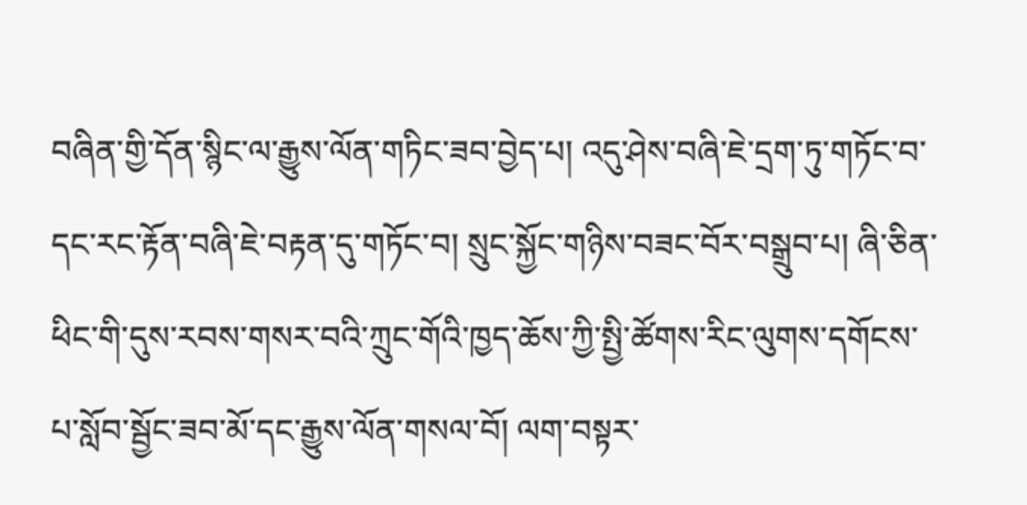བཞིན་གྱི་དོན་སྙིང་ལ་རྒྱུས་ལོན་གཏིང་ཟབ་བྱེད་པ། འདུ་ཤེས་བཞི་ཇེ་དྲག་ཏུ་གཏོང་བ་དང་རང་རྟོན་བཞི་ཇེ་བརྟན་དུ་གཏོང་བ། སྲུང་སྐྱོང་གཉིས་བཟང་བོར་བསྒྲུབ་པ། ཞི་ཅིན་ཕིང་གི་དུས་རབས་གསར་བའི་ཀྲུང་གོའི་ཁྱད་ཆོས་ཀྱི་སྤྱི་ཚོགས་རིང་ལུགས་དགོངས་པ་སློབ་སྦྱོང་ཟབ་མོ་དང་རྒྱུས་ལོན་གསལ་བོ། ལག་བསྟར་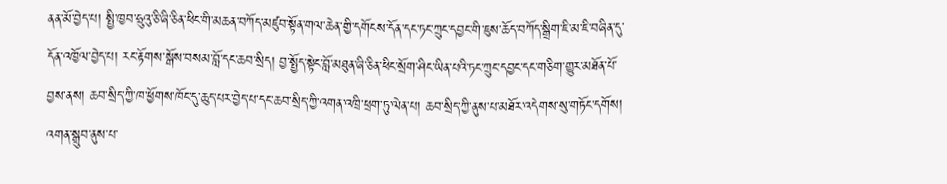ནན་མོ་བྱེད་པ། སྤྱི་ཁྱབ་ཧྲུའུ་ཅི་ཞི་ཅིན་ཕིང་གི་མཆན་བཀོད་མཛུབ་སྟོན་གལ་ཆེན་གྱི་དགོངས་དོན་དང་ཏང་ཀྲུང་དབྱང་གི་ཇུས་ཆོད་བཀོད་སྒྲིག་ཇི་མ་ཇི་བཞིན་དུ་དོན་འཁྱོལ་བྱེད་པ། རང་རྟོགས་སྒོས་བསམ་བློ་དང་ཆབ་སྲིད། བྱ་སྤྱོད་སྟེང་བློ་མཐུན་ཞི་ཅིན་ཕིང་སྲོག་ཤིང་ཡིན་པའི་ཏང་ཀྲུང་དབྱང་དང་གཅིག་གྱུར་མཐོན་པོ་བྱས་ནས། ཆབ་སྲིད་ཀྱི་ཁ་ཕྱོགས་ཁོང་དུ་ཆུད་པར་བྱེད་པ་དང་ཆབ་སྲིད་ཀྱི་འགན་འཁྲི་ཕྲག་ཏུ་ལེན་པ། ཆབ་སྲིད་ཀྱི་ནུས་པ་མཐོར་འདེགས་སུ་གཏོང་དགོས། འགན་སྒྲུབ་ནུས་པ་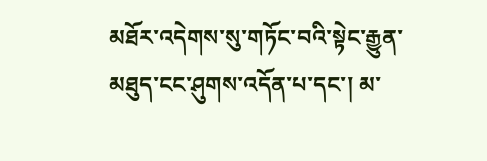མཐོར་འདེགས་སུ་གཏོང་བའི་སྟེང་རྒྱུན་མཐུད་ངང་ཤུགས་འདོན་པ་དང་། མ་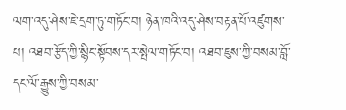ལག་འདུ་ཤེས་ཇེ་དྲག་ཏུ་གཏོང་བ། ཉེན་ཁའི་འདུ་ཤེས་བརྟན་པོ་འཛུགས་པ། འཐབ་རྩོད་ཀྱི་སྙིང་སྟོབས་དར་སྤེལ་གཏོང་བ། འཐབ་ཇུས་ཀྱི་བསམ་བློ་དང་ལོ་རྒྱུས་ཀྱི་བསམ་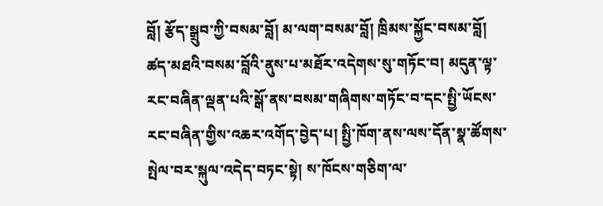བློ། རྩོད་སྒྲུབ་ཀྱི་བསམ་བློ། མ་ལག་བསམ་བློ། ཁྲིམས་སྐྱོང་བསམ་བློ། ཚད་མཐའི་བསམ་བློའི་ནུས་པ་མཐོར་འདེགས་སུ་གཏོང་བ། མདུན་ལྟ་རང་བཞིན་ལྡན་པའི་སྒོ་ནས་བསམ་གཞིགས་གཏོང་བ་དང་སྤྱི་ཡོངས་རང་བཞིན་གྱིས་འཆར་འགོད་བྱེད་པ། སྤྱི་ཁོག་ནས་ལས་དོན་སྣ་ཚོགས་སྤེལ་བར་སྐུལ་འདེད་བཏང་སྟེ། ས་ཁོངས་གཅིག་ལ་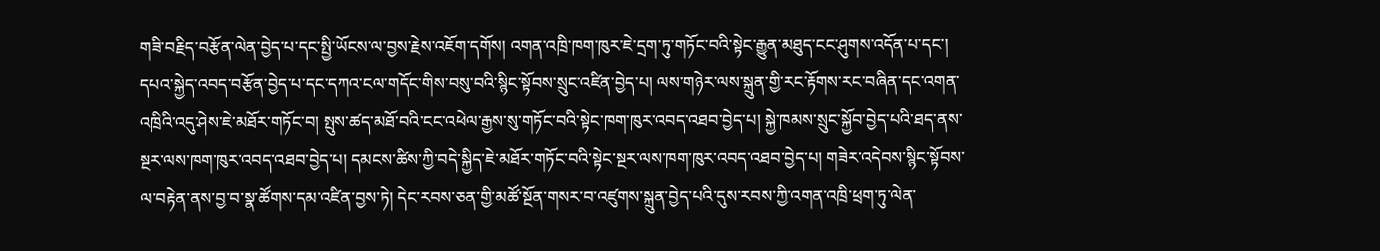གཟི་བརྗིད་བརྩོན་ལེན་བྱེད་པ་དང་སྤྱི་ཡོངས་ལ་བྱས་རྗེས་འཇོག་དགོས། འགན་འཁྲི་ཁག་ཁུར་ཇེ་དྲག་ཏུ་གཏོང་བའི་སྟེང་རྒྱུན་མཐུད་ངང་ཤུགས་འདོན་པ་དང་། དཔའ་སྐྱེད་འབད་བརྩོན་བྱེད་པ་དང་དཀའ་ངལ་གདོང་གིས་བསུ་བའི་སྙིང་སྟོབས་སྲུང་འཛིན་བྱེད་པ། ལས་གཉེར་ལས་སྐྲུན་གྱི་རང་རྟོགས་རང་བཞིན་དང་འགན་འཁྲིའི་འདུ་ཤེས་ཇེ་མཐོར་གཏོང་བ། སྤུས་ཚད་མཐོ་བའི་ངང་འཕེལ་རྒྱས་སུ་གཏོང་བའི་སྟེང་ཁག་ཁུར་འབད་འཐབ་བྱེད་པ། སྐྱེ་ཁམས་སྲུང་སྐྱོབ་བྱེད་པའི་ཐད་ནས་སྔར་ལས་ཁག་ཁུར་འབད་འཐབ་བྱེད་པ། དམངས་ཚིས་ཀྱི་བདེ་སྐྱིད་ཇེ་མཐོར་གཏོང་བའི་སྟེང་སྔར་ལས་ཁག་ཁུར་འབད་འཐབ་བྱེད་པ། གཟེར་འདེབས་སྙིང་སྟོབས་ལ་བརྟེན་ནས་བྱ་བ་སྣ་ཚོགས་དམ་འཛིན་བྱས་ཏེ། དེང་རབས་ཅན་གྱི་མཚོ་སྔོན་གསར་བ་འཛུགས་སྐྲུན་བྱེད་པའི་དུས་རབས་ཀྱི་འགན་འཁྲི་ཕྲག་ཏུ་ལེན་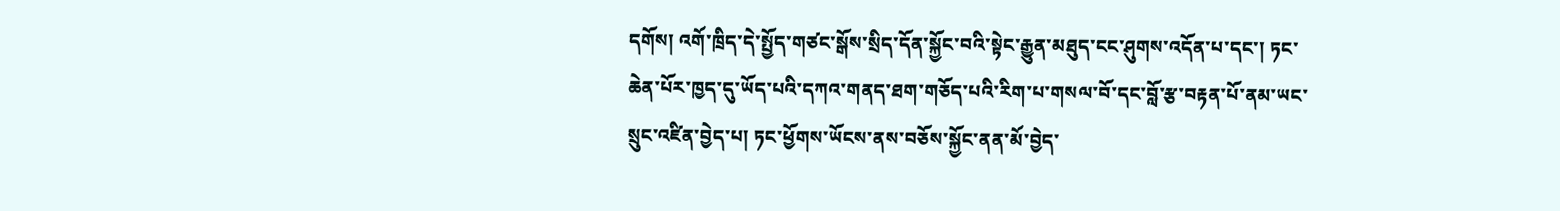དགོས། འགོ་ཁྲིད་དེ་སྤྱོད་གཙང་སྒོས་སྲིད་དོན་སྐྱོང་བའི་སྟེང་རྒྱུན་མཐུད་ངང་ཤུགས་འདོན་པ་དང་། ཏང་ཆེན་པོར་ཁྱད་དུ་ཡོད་པའི་དཀའ་གནད་ཐག་གཅོད་པའི་རིག་པ་གསལ་བོ་དང་བློ་རྩ་བརྟན་པོ་ནམ་ཡང་སྲུང་འཛིན་བྱེད་པ། ཏང་ཕྱོགས་ཡོངས་ནས་བཅོས་སྐྱོང་ནན་མོ་བྱེད་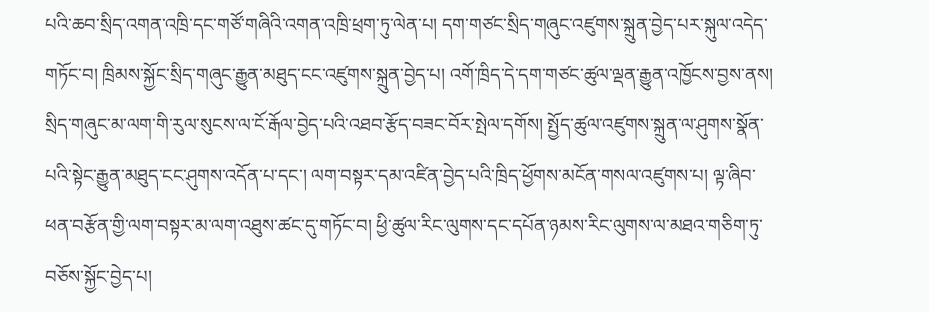པའི་ཆབ་སྲིད་འགན་འཁྲི་དང་གཙོ་གཞིའི་འགན་འཁྲི་ཕྲག་ཏུ་ལེན་པ། དག་གཙང་སྲིད་གཞུང་འཛུགས་སྐྲུན་བྱེད་པར་སྐུལ་འདེད་གཏོང་བ། ཁྲིམས་སྐྱོང་སྲིད་གཞུང་རྒྱུན་མཐུད་ངང་འཛུགས་སྐྲུན་བྱེད་པ། འགོ་ཁྲིད་དེ་དག་གཙང་ཚུལ་ལྡན་རྒྱུན་འཁྱོངས་བྱས་ནས། སྲིད་གཞུང་མ་ལག་གི་རུལ་སུངས་ལ་ངོ་རྒོལ་བྱེད་པའི་འཐབ་རྩོད་བཟང་བོར་སྤེལ་དགོས། སྤྱོད་ཚུལ་འཛུགས་སྐྲུན་ལ་ཤུགས་སྣོན་པའི་སྟེང་རྒྱུན་མཐུད་ངང་ཤུགས་འདོན་པ་དང་། ལག་བསྟར་དམ་འཛིན་བྱེད་པའི་ཁྲིད་ཕྱོགས་མངོན་གསལ་འཛུགས་པ། ལྟ་ཞིབ་ཕན་བརྩོན་གྱི་ལག་བསྟར་མ་ལག་འཐུས་ཚང་དུ་གཏོང་བ། ཕྱི་ཚུལ་རིང་ལུགས་དང་དཔོན་ཉམས་རིང་ལུགས་ལ་མཐའ་གཅིག་ཏུ་བཅོས་སྐྱོང་བྱེད་པ།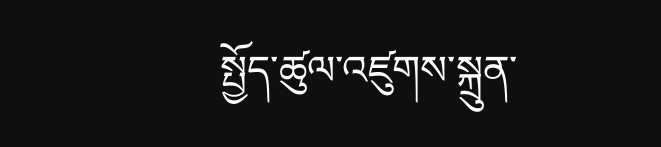སྤྱོད་ཚུལ་འཛུགས་སྐྲུན་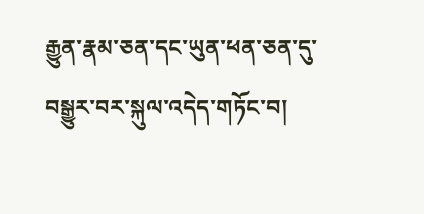རྒྱུན་རྣམ་ཅན་དང་ཡུན་ཕན་ཅན་དུ་བསྒྱུར་བར་སྐུལ་འདེད་གཏོང་བ།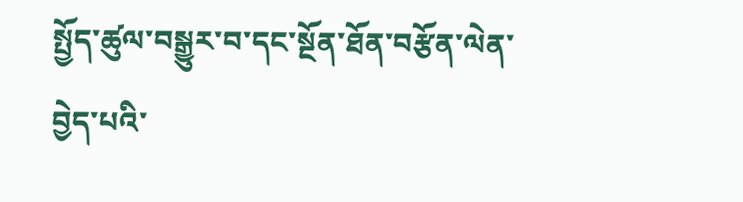སྤྱོད་ཚུལ་བསྒྱུར་བ་དང་སྔོན་ཐོན་བརྩོན་ལེན་བྱེད་པའི་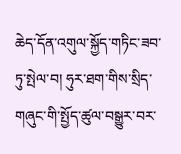ཆེད་དོན་འགུལ་སྐྱོད་གཏིང་ཟབ་ཏུ་སྤེལ་བ། ཧུར་ཐག་གིས་སྲིད་གཞུང་གི་སྤྱོད་ཚུལ་བསྒྱུར་བར་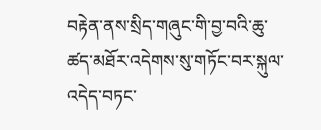བརྟེན་ནས་སྲིད་གཞུང་གི་བྱ་བའི་ཆུ་ཚད་མཐོར་འདེགས་སུ་གཏོང་བར་སྐུལ་འདེད་བཏང་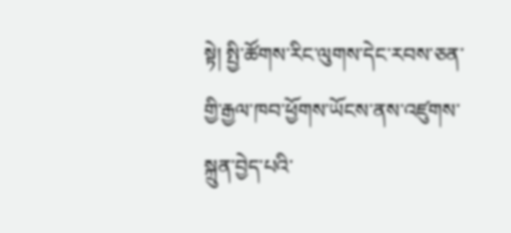སྟེ། སྤྱི་ཚོགས་རིང་ལུགས་དེང་རབས་ཅན་གྱི་རྒྱལ་ཁབ་ཕྱོགས་ཡོངས་ནས་འཛུགས་སྐྲུན་བྱེད་པའི་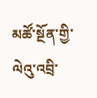མཚོ་སྔོན་གྱི་ལེའུ་འབྲི་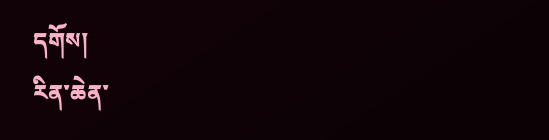དགོས།
རིན་ཆེན་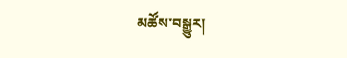མཚོས་བསྒྱུར།